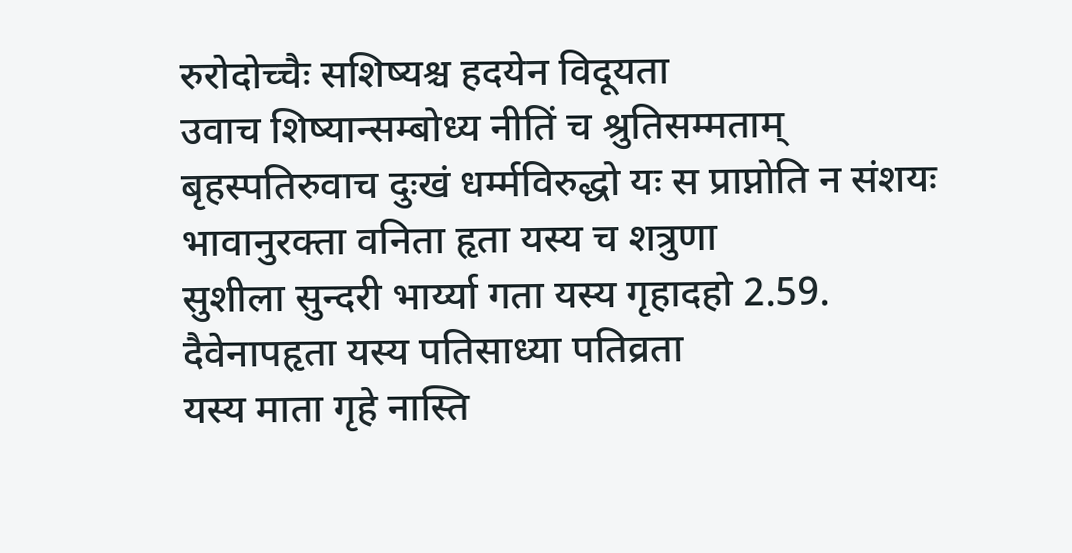रुरोदोच्चैः सशिष्यश्च हदयेन विदूयता
उवाच शिष्यान्सम्बोध्य नीतिं च श्रुतिसम्मताम्
बृहस्पतिरुवाच दुःखं धर्म्मविरुद्धो यः स प्राप्नोति न संशयः
भावानुरक्ता वनिता हृता यस्य च शत्रुणा
सुशीला सुन्दरी भार्य्या गता यस्य गृहादहो 2.59.
दैवेनापहृता यस्य पतिसाध्या पतिव्रता
यस्य माता गृहे नास्ति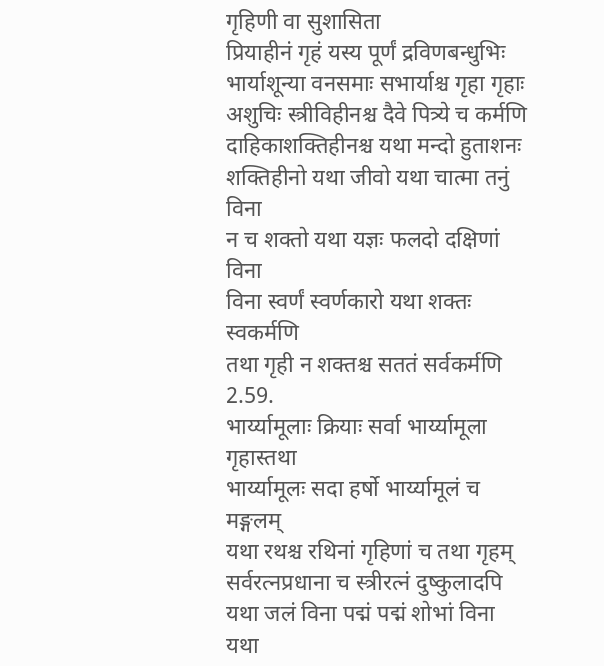गृहिणी वा सुशासिता
प्रियाहीनं गृहं यस्य पूर्णं द्रविणबन्धुभिः
भार्याशून्या वनसमाः सभार्याश्च गृहा गृहाः
अशुचिः स्त्रीविहीनश्च दैवे पित्र्ये च कर्मणि
दाहिकाशक्तिहीनश्च यथा मन्दो हुताशनः
शक्तिहीनो यथा जीवो यथा चात्मा तनुं विना
न च शक्तो यथा यज्ञः फलदो दक्षिणां विना
विना स्वर्णं स्वर्णकारो यथा शक्तः स्वकर्मणि
तथा गृही न शक्तश्च सततं सर्वकर्मणि 2.59.
भार्य्यामूलाः क्रियाः सर्वा भार्य्यामूला गृहास्तथा
भार्य्यामूलः सदा हर्षो भार्य्यामूलं च मङ्गलम्
यथा रथश्च रथिनां गृहिणां च तथा गृहम्
सर्वरत्नप्रधाना च स्त्रीरत्नं दुष्कुलादपि
यथा जलं विना पद्मं पद्मं शोभां विना यथा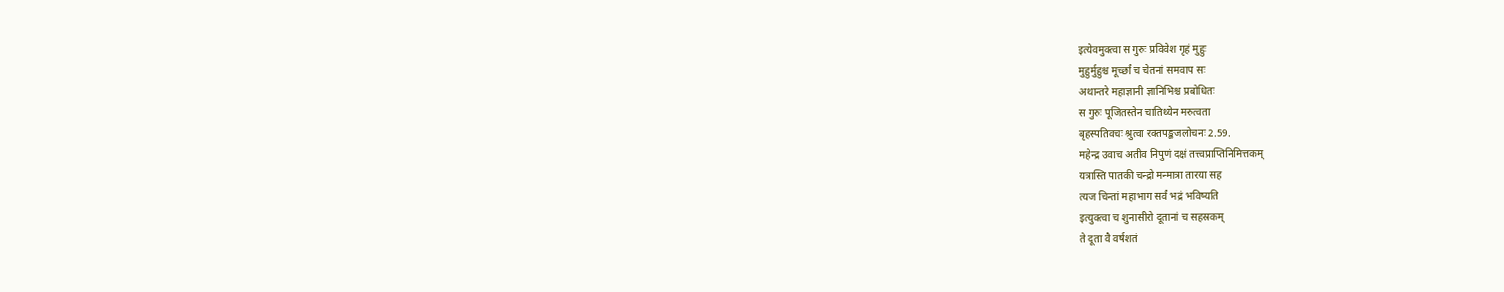इत्येवमुक्त्वा स गुरुः प्रविवेश गृहं मुहुः
मुहुर्मुहुश्च मूर्च्छां च चेतनां समवाप सः
अथान्तरे महाज्ञानी ज्ञानिभिश्च प्रबोधितः
स गुरुः पूजितस्तेन चातिथ्येन मरुत्वता
बृहस्पतिवचः श्रुत्वा रक्तपङ्कजलोचनः 2.59.
महेन्द्र उवाच अतीव निपुणं दक्षं तत्त्वप्राप्तिनिमित्तकम्
यत्रास्ति पातकी चन्द्रो मन्मात्रा तारया सह
त्यज चिन्तां महाभाग सर्वं भद्रं भविष्यति
इत्युक्त्वा च शुनासीरो दूतानां च सहस्रकम्
ते दूता वै वर्षशतं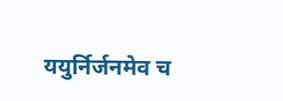ययुर्निर्जनमेव च